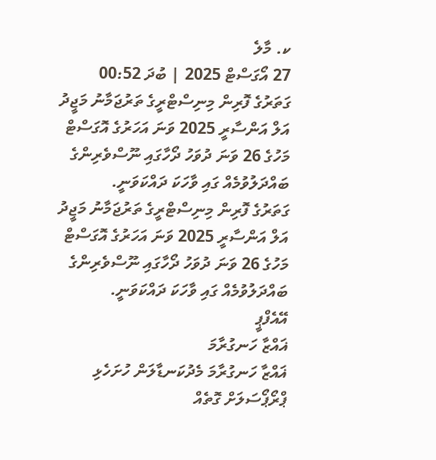ކ. މާލެ
27 އޯގަސްޓް 2025 | ބުދަ 00:52
ގަތަރުގެ ފޮރިން މިނިސްޓްރީގެ ތަރުޖަމާނު މަޖީދު އަލް އަންސާރީ 2025 ވަނަ އަހަރުގެ އޮގަސްޓް މަހުގެ 26 ވަނަ ދުވަހު ދޯހާގައި ނޫސްވެރިންގެ ބައްދަލުވުމެއް ގައި ވާހަކަ ދައްކަވަނީ.
ގަތަރުގެ ފޮރިން މިނިސްޓްރީގެ ތަރުޖަމާނު މަޖީދު އަލް އަންސާރީ 2025 ވަނަ އަހަރުގެ އޮގަސްޓް މަހުގެ 26 ވަނަ ދުވަހު ދޯހާގައި ނޫސްވެރިންގެ ބައްދަލުވުމެއް ގައި ވާހަކަ ދައްކަވަނީ.
އޭއެފްޕީ
ޣައްޒާ ހަނގުރާމަ
ޣައްޒާ ހަނގުރާމަ މެދުކަނޑާލަން ހުށަހެޅި ޕްރޯޕޯސަލަށް ގޮތެއް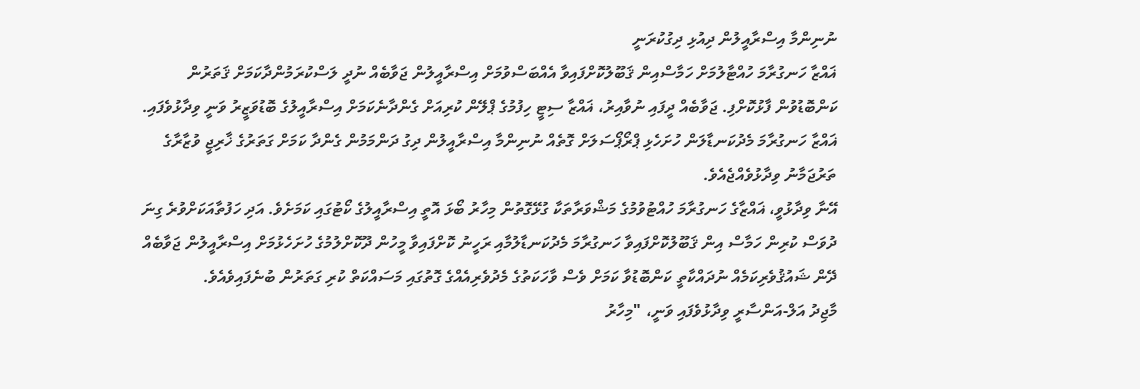ނުނިންމާ އިސްރާއީލުން ދިއުޅި ދިގުކުރަނީ
ޣައްޒާ ހަނގުރާމަ ހުއްޓާލުމަށް ހަމާސްއިން ޤަބޫލުކޮށްފައިވާ އެއްބަސްވުމަށް އިސްރާއީލުން ޖަވާބެއް ނުދީ ލަސްކުރަމުންދާކަމަށް ޤަތަރުން ކަންބޮޑުވުން ފާޅުކޮށްފި. ޖަވާބެއް ދީފައި ނުވާއިރު، ޣައްޒާ ސިޓީ ހިފުމުގެ ޕްލޭން ކުރިއަށް ގެންދާނެކަމަށް އިސްރާއީލުގެ ބޮޑުވަޒީރު ވަނީ ވިދާޅުވެފައި.
ޣައްޒާ ހަނގުރާމަ މެދުކަނޑާލަން ހުށަހެޅި ޕްރޯޕޯސަލަށް ގޮތެއް ނުނިންމާ އިސްރާއީލުން ދިގު ދަންމަމުން ގެންދާ ކަމަށް ގަތަރުގެ ޚާރިޖީ ވުޒާރާގެ ތަރުޖަމާނު ވިދާޅުވެއްޖެއެވެ.
އޭނާ ވިދާޅުވީ، ޣައްޒާގެ ހަނގުރާމަ ހުއްޓުވުމުގެ މަޝްވަރާތަކާ ގުޅޭގޮތުން މިހާރު ބޯޅަ އޮތީ އިސްރާއީލުގެ ކޯޓުގައި ކަމަށެވެ. އަދި ހަފުތާއަކަށްވުރެ ގިނަ ދުވަސް ކުރިން ހަމާސް އިން ޤަބޫލުކޮށްފައިވާ ހަނގުރާމަ މެދުކަނޑާލުމާއި ރަހީނު ކޮށްފައިވާ މީހުން ދޫކޮށްލުމުގެ ހުށަހެޅުމަށް އިސްރާއީލުން ޖަވާބެއް ދޭން ޝައުޤުވެރިކަމެއް ނުދައްކާތީ ކަންބޮޑުވާ ކަމަށް ވެސް ވާހަކަތުގެ މެދުވެރިއެއްގެ ގޮތުގައި މަސައްކަތް ކުރި ގަތަރުން ބުނެފައިވެއެވެ.
މާޖިދު އަލް-އަންސާރީ ވިދާޅުވެފައި ވަނީ، "މިހާރު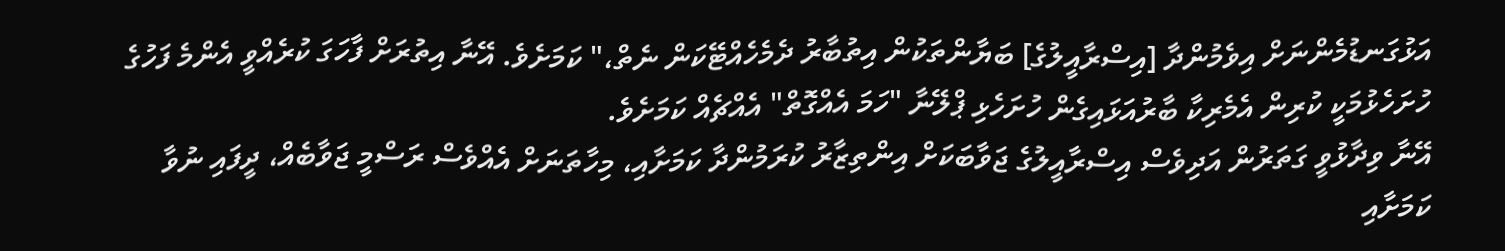އަޅުގަނޑުމެންނަށް އިވެމުންދާ [އިސްރާއީލުގެ] ބަޔާންތަކުން އިތުބާރު ދެމެހެއްޓޭކަން ނެތް،" ކަމަށެވެ. އޭނާ އިތުރަށް ފާހަގަ ކުރެއްވީ އެންމެ ފަހުގެ ހުށަހެޅުމަކީ ކުރިން އެމެރިކާ ބާރުއަޅައިގެން ހުށަހެޅި ޕްލޭނާ "ހަމަ އެއްގޮތް" އެއްޗެއް ކަމަށެވެ.
އޭނާ ވިދާޅުވީ ގަތަރުން އަދިވެސް އިސްރާއީލުގެ ޖަވާބަކަށް އިންތިޒާރު ކުރަމުންދާ ކަމަށާއި، މިހާތަނަށް އެއްވެސް ރަސްމީ ޖަވާބެއް، ދީފައި ނުވާ ކަމަށާއި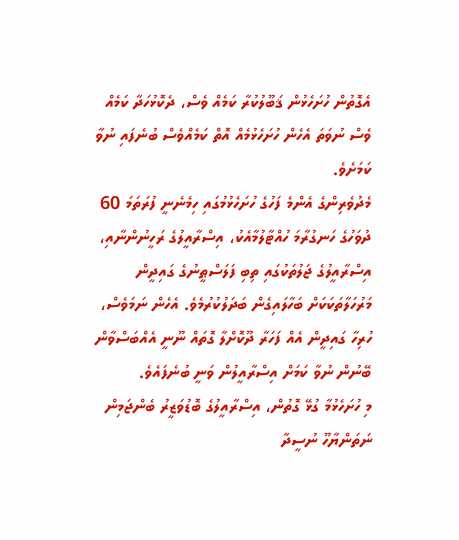އެގޮތުން ހުށަހެޅުން ޤަބޫލުކުރާ ކަމެއް ވެސް، ދެކޮޅުހަދާ ކަމެއް ވެސް ނުވަތަ އެހެން ހުށަހެޅުމެއް އޮތް ކަމެއްވެސް ބުނެފައި ނުވާ ކަމަށެވެ.
މެދުވެރިންގެ އެންމެ ފަހުގެ ހުށަހެޅުމުގައި ހިމެނެނީ ފުރަތަމަ 60 ދުވަހުގެ ހަނގުރާމަ ހުއްޓާލުމާއެކު، އިސްރާއީލުގެ ރަހީނުންނާއި، އިސްރާއީލުގެ ޖަލުތަކުގައި ތިބި ފަލަސްޠީނުގެ ގައިދީން މަރުހަލާތަކަކަށް ބަހާލައިގެން ބަދަލުކުރުމެވެ. އެހެން ނަމަވެސް، ހުރިހާ ގައިދީން އެއް ފަހަރާ ދޫކޮށްލާ ގޮތައް ނޫނީ އެއްބަސްވާން ބޭނުން ނުވާ ކަމަށް އިސްރާއީލުން ވަނީ ބުނެފައެވެ.
މި ހުށަހެޅުމާ ގުޅޭ ގޮތުން، އިސްރާއީލުގެ ބޮޑުވަޒީރު ބެންޖަމިން ނަތަންޔާހޫ ނުސީދާ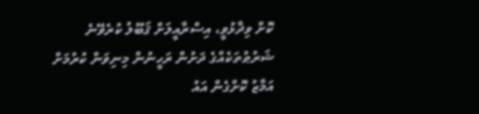ކޮށް ވިދާޅުވީ، އިސްރާއީލަށް ޤަބޫލު ކުރެވޭނެ ޝަރުޠުތަކެއްގެ ދަށުން ރަހީނުން މިނިވަން ކުރުމަށް އަމާޒު ކޮށްގެން އައު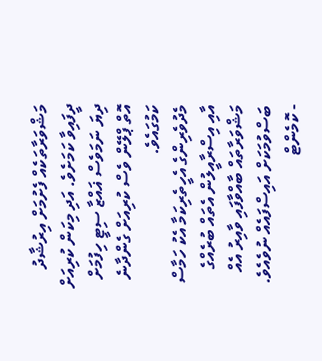މަޝްވަރާތަކެއް ފެށުމަށް އިރުޝާދު ދީފައިވާ ކަމަށެވެ. އަދި މިކަން ކުރިއަށް ދިޔަ ނަމަވެސް ޣައްޒާ ސިޓީ ހިފުމަށް އޮތް ޕްލޭން ވެސް ކުރިއަށް ގެންދާނެ ކަމުގައެވެ.
މެދުވެރިންގެ އެހީތެރިކަމާ އެކު ހަމާސް އާއި އިސްރާއީލުން އެތައް ބުރެއްގެ މަޝްވަރާތައް ބާއްވާފައި ވާއިރު އެއް ބަސްވުމަކަށް އައިސްފައެއް ނުވެއެވެ.
- ކޮމެންޓް